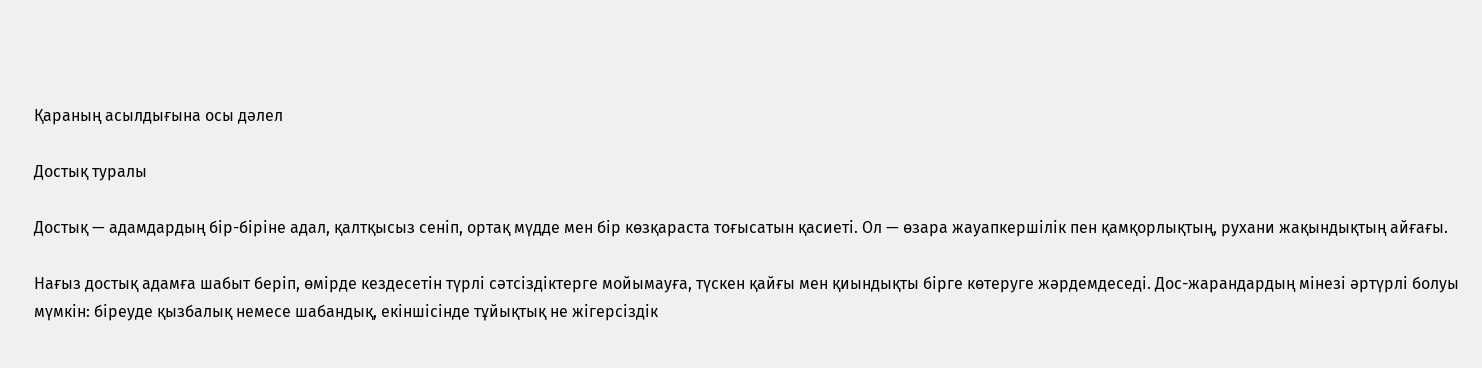Қараның асылдығына осы дәлел

Достық туралы

Достық — адамдардың бір-біріне адал, қалтқысыз сеніп, ортақ мүдде мен бір көзқараста тоғысатын қасиеті. Ол — өзара жауапкершілік пен қамқорлықтың, рухани жақындықтың айғағы.

Нағыз достық адамға шабыт беріп, өмірде кездесетін түрлі сәтсіздіктерге мойымауға, түскен қайғы мен қиындықты бірге көтеруге жәрдемдеседі. Дос-жарандардың мінезі әртүрлі болуы мүмкін: біреуде қызбалық немесе шабандық, екіншісінде тұйықтық не жігерсіздік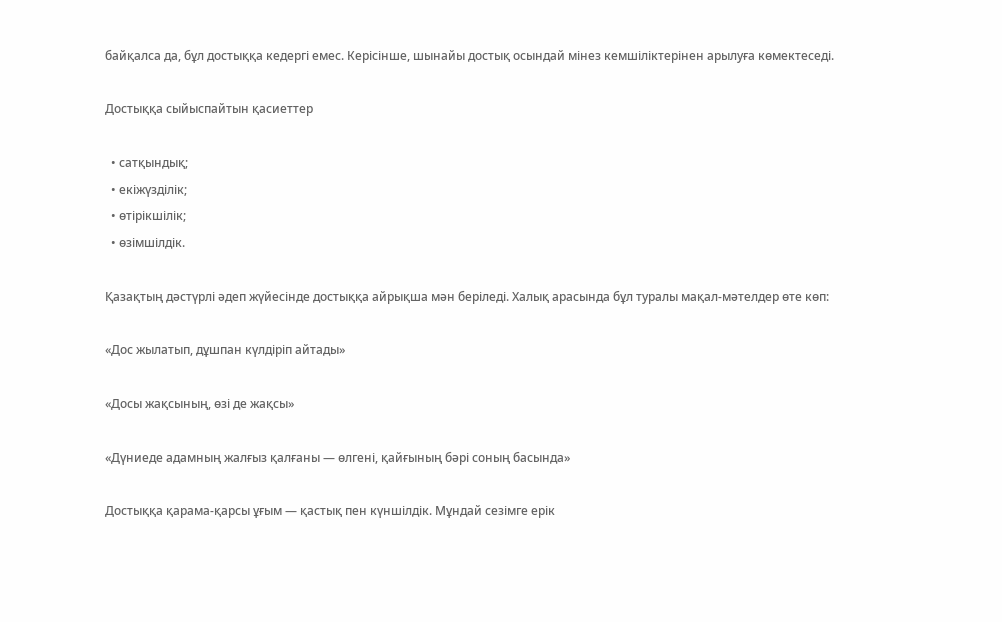байқалса да, бұл достыққа кедергі емес. Керісінше, шынайы достық осындай мінез кемшіліктерінен арылуға көмектеседі.

Достыққа сыйыспайтын қасиеттер

  • сатқындық;
  • екіжүзділік;
  • өтірікшілік;
  • өзімшілдік.

Қазақтың дәстүрлі әдеп жүйесінде достыққа айрықша мән беріледі. Халық арасында бұл туралы мақал-мәтелдер өте көп:

«Дос жылатып, дұшпан күлдіріп айтады»

«Досы жақсының, өзі де жақсы»

«Дүниеде адамның жалғыз қалғаны — өлгені, қайғының бәрі соның басында»

Достыққа қарама-қарсы ұғым — қастық пен күншілдік. Мұндай сезімге ерік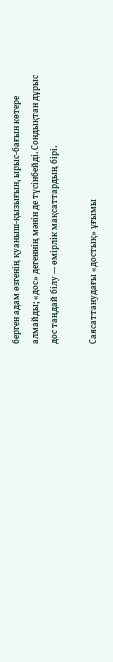берген адам өзгенің қуаныш-қызығын, ырыс-бағын көтере алмайды; «дос» дегеннің мәнін де түсінбейді. Сондықтан дұрыс дос таңдай білу — өмірлік мақсаттардың бірі.

Саясаттанудағы «достық» ұғымы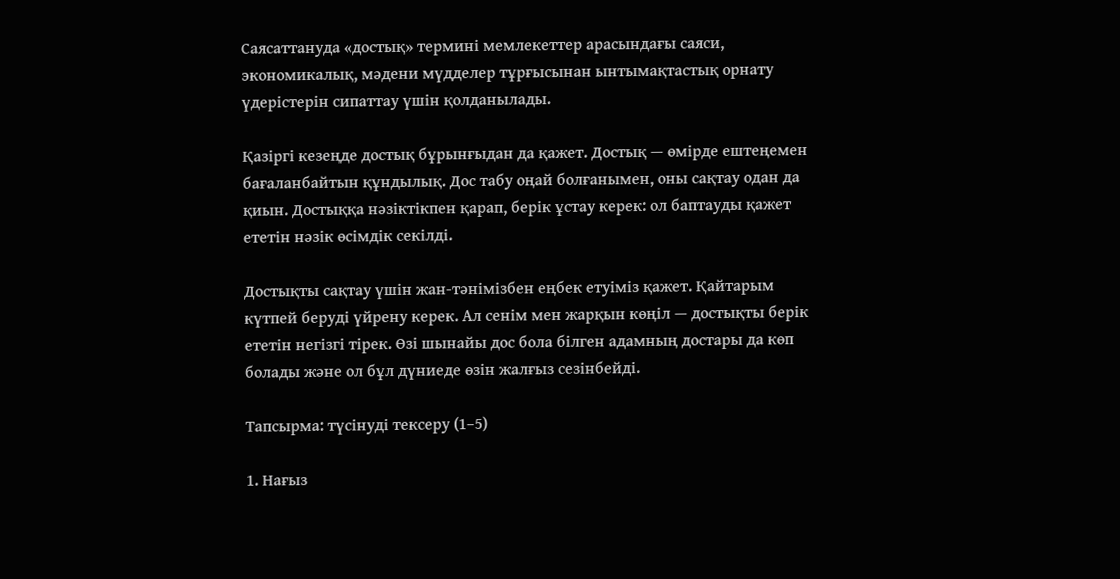Саясаттануда «достық» термині мемлекеттер арасындағы саяси, экономикалық, мәдени мүдделер тұрғысынан ынтымақтастық орнату үдерістерін сипаттау үшін қолданылады.

Қазіргі кезеңде достық бұрынғыдан да қажет. Достық — өмірде ештеңемен бағаланбайтын құндылық. Дос табу оңай болғанымен, оны сақтау одан да қиын. Достыққа нәзіктікпен қарап, берік ұстау керек: ол баптауды қажет ететін нәзік өсімдік секілді.

Достықты сақтау үшін жан-тәнімізбен еңбек етуіміз қажет. Қайтарым күтпей беруді үйрену керек. Ал сенім мен жарқын көңіл — достықты берік ететін негізгі тірек. Өзі шынайы дос бола білген адамның достары да көп болады және ол бұл дүниеде өзін жалғыз сезінбейді.

Тапсырма: түсінуді тексеру (1–5)

1. Нағыз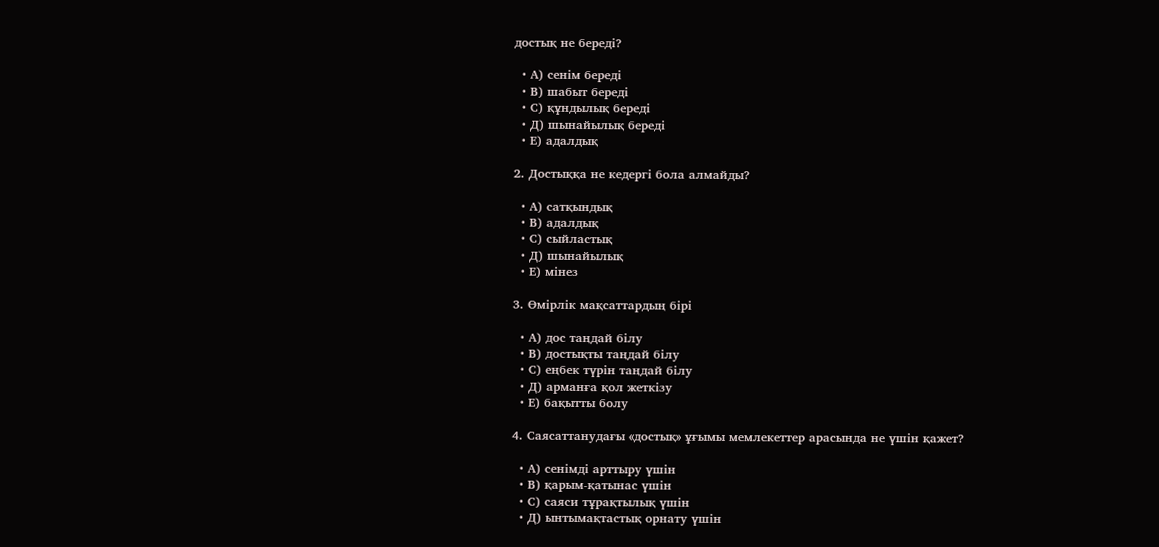достық не береді?

  • А) сенім береді
  • В) шабыт береді
  • С) құндылық береді
  • Д) шынайылық береді
  • Е) адалдық

2. Достыққа не кедергі бола алмайды?

  • А) сатқындық
  • В) адалдық
  • С) сыйластық
  • Д) шынайылық
  • Е) мінез

3. Өмірлік мақсаттардың бірі

  • А) дос таңдай білу
  • В) достықты таңдай білу
  • С) еңбек түрін таңдай білу
  • Д) арманға қол жеткізу
  • Е) бақытты болу

4. Саясаттанудағы «достық» ұғымы мемлекеттер арасында не үшін қажет?

  • А) сенімді арттыру үшін
  • В) қарым-қатынас үшін
  • С) саяси тұрақтылық үшін
  • Д) ынтымақтастық орнату үшін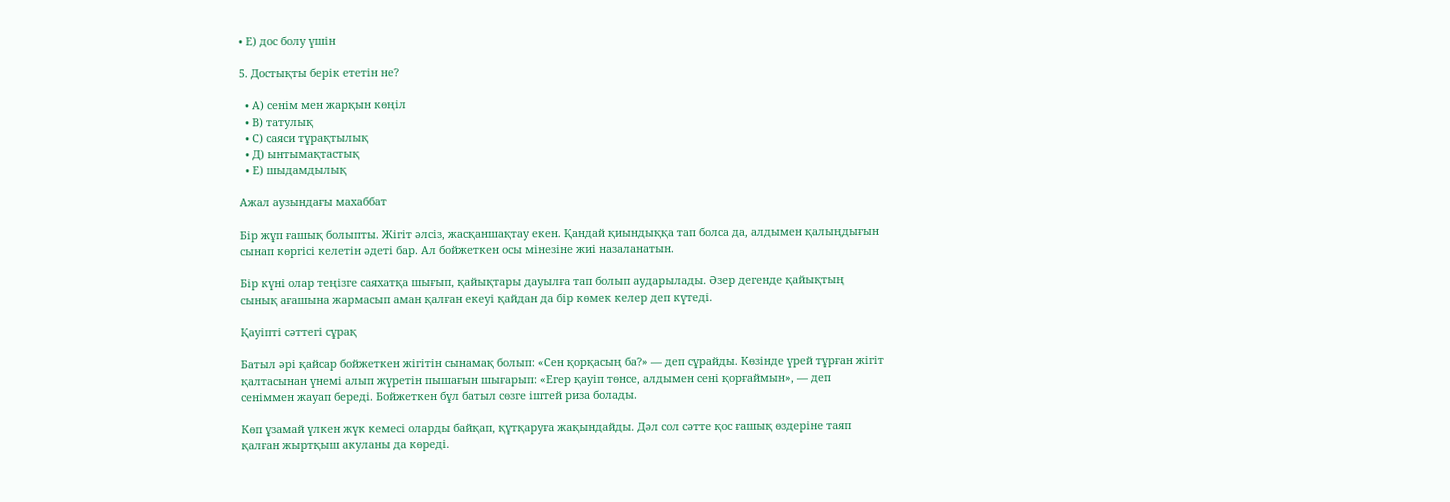• Е) дос болу үшін

5. Достықты берік ететін не?

  • А) сенім мен жарқын көңіл
  • В) татулық
  • С) саяси тұрақтылық
  • Д) ынтымақтастық
  • Е) шыдамдылық

Ажал аузындағы махаббат

Бір жұп ғашық болыпты. Жігіт әлсіз, жасқаншақтау екен. Қандай қиындыққа тап болса да, алдымен қалыңдығын сынап көргісі келетін әдеті бар. Ал бойжеткен осы мінезіне жиі назаланатын.

Бір күні олар теңізге саяхатқа шығып, қайықтары дауылға тап болып аударылады. Әзер дегенде қайықтың сынық ағашына жармасып аман қалған екеуі қайдан да бір көмек келер деп күтеді.

Қауіпті сәттегі сұрақ

Батыл әрі қайсар бойжеткен жігітін сынамақ болып: «Сен қорқасың ба?» — деп сұрайды. Көзінде үрей тұрған жігіт қалтасынан үнемі алып жүретін пышағын шығарып: «Егер қауіп төнсе, алдымен сені қорғаймын», — деп сеніммен жауап береді. Бойжеткен бұл батыл сөзге іштей риза болады.

Көп ұзамай үлкен жүк кемесі оларды байқап, құтқаруға жақындайды. Дәл сол сәтте қос ғашық өздеріне таяп қалған жыртқыш акуланы да көреді.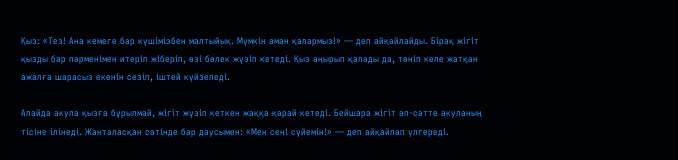Қыз: «Тез! Ана кемеге бар күшімізбен малтыйық. Мүмкін аман қалармыз!» — деп айқайлайды. Бірақ жігіт қызды бар пәрменімен итеріп жіберіп, өзі бөлек жүзіп кетеді. Қыз аңырып қалады да, төніп келе жатқан ажалға шарасыз екенін сезіп, іштей күйзеледі.

Алайда акула қызға бұрылмай, жігіт жүзіп кеткен жаққа қарай кетеді. Бейшара жігіт әп-сәтте акуланың тісіне ілінеді. Жанталасқан сәтінде бар даусымен: «Мен сені сүйемін!» — деп айқайлап үлгереді.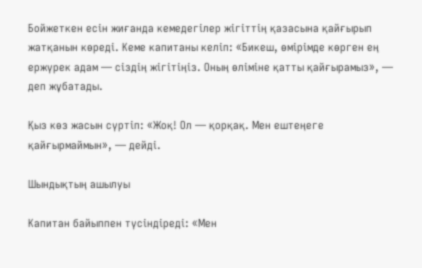Бойжеткен есін жиғанда кемедегілер жігіттің қазасына қайғырып жатқанын көреді. Кеме капитаны келіп: «Бикеш, өмірімде көрген ең ержүрек адам — сіздің жігітіңіз. Оның өліміне қатты қайғырамыз», — деп жұбатады.

Қыз көз жасын сүртіп: «Жоқ! Ол — қорқақ. Мен ештеңеге қайғырмаймын», — дейді.

Шындықтың ашылуы

Капитан байыппен түсіндіреді: «Мен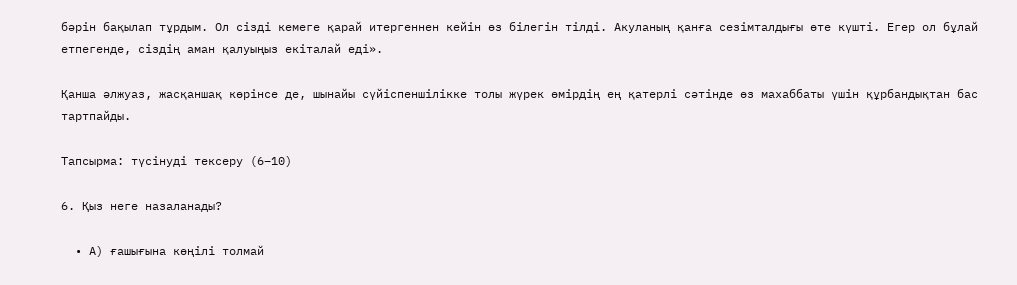бәрін бақылап тұрдым. Ол сізді кемеге қарай итергеннен кейін өз білегін тілді. Акуланың қанға сезімталдығы өте күшті. Егер ол бұлай етпегенде, сіздің аман қалуыңыз екіталай еді».

Қанша әлжуаз, жасқаншақ көрінсе де, шынайы сүйіспеншілікке толы жүрек өмірдің ең қатерлі сәтінде өз махаббаты үшін құрбандықтан бас тартпайды.

Тапсырма: түсінуді тексеру (6–10)

6. Қыз неге назаланады?

  • А) ғашығына көңілі толмай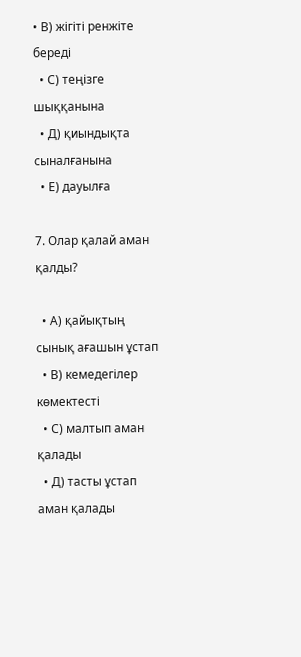• В) жігіті ренжіте береді
  • С) теңізге шыққанына
  • Д) қиындықта сыналғанына
  • Е) дауылға

7. Олар қалай аман қалды?

  • А) қайықтың сынық ағашын ұстап
  • В) кемедегілер көмектесті
  • С) малтып аман қалады
  • Д) тасты ұстап аман қалады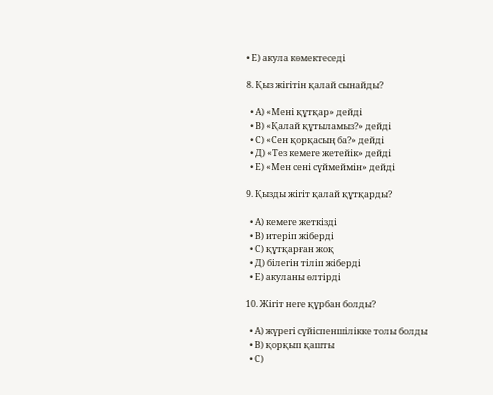• Е) акула көмектеседі

8. Қыз жігітін қалай сынайды?

  • А) «Мені құтқар» дейді
  • В) «Қалай құтыламыз?» дейді
  • С) «Сен қорқасың ба?» дейді
  • Д) «Тез кемеге жетейік» дейді
  • Е) «Мен сені сүймеймін» дейді

9. Қызды жігіт қалай құтқарды?

  • А) кемеге жеткізді
  • В) итеріп жіберді
  • С) құтқарған жоқ
  • Д) білегін тіліп жіберді
  • Е) акуланы өлтірді

10. Жігіт неге құрбан болды?

  • А) жүрегі сүйіспеншілікке толы болды
  • В) қорқып қашты
  • С)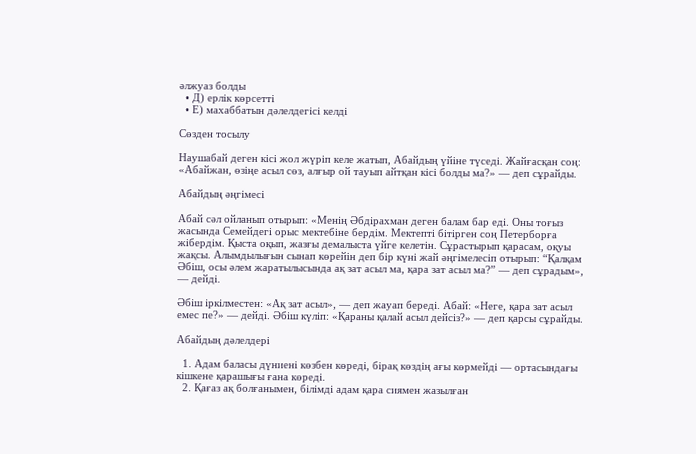әлжуаз болды
  • Д) ерлік көрсетті
  • Е) махаббатын дәлелдегісі келді

Сөзден тосылу

Наушабай деген кісі жол жүріп келе жатып, Абайдың үйіне түседі. Жайғасқан соң: «Абайжан, өзіңе асыл сөз, алғыр ой тауып айтқан кісі болды ма?» — деп сұрайды.

Абайдың әңгімесі

Абай сәл ойланып отырып: «Менің Әбдірахман деген балам бар еді. Оны тоғыз жасында Семейдегі орыс мектебіне бердім. Мектепті бітірген соң Петерборға жібердім. Қыста оқып, жазғы демалыста үйге келетін. Сұрастырып қарасам, оқуы жақсы. Алымдылығын сынап көрейін деп бір күні жай әңгімелесіп отырып: “Қалқам Әбіш, осы әлем жаратылысында ақ зат асыл ма, қара зат асыл ма?” — деп сұрадым», — дейді.

Әбіш іркілместен: «Ақ зат асыл», — деп жауап береді. Абай: «Неге, қара зат асыл емес пе?» — дейді. Әбіш күліп: «Қараны қалай асыл дейсіз?» — деп қарсы сұрайды.

Абайдың дәлелдері

  1. Адам баласы дүниені көзбен көреді, бірақ көздің ағы көрмейді — ортасындағы кішкене қарашығы ғана көреді.
  2. Қағаз ақ болғанымен, білімді адам қара сиямен жазылған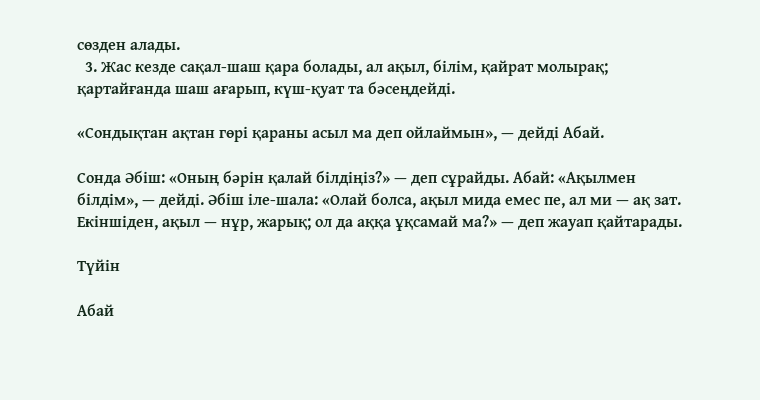сөзден алады.
  3. Жас кезде сақал-шаш қара болады, ал ақыл, білім, қайрат молырақ; қартайғанда шаш ағарып, күш-қуат та бәсеңдейді.

«Сондықтан ақтан гөрі қараны асыл ма деп ойлаймын», — дейді Абай.

Сонда Әбіш: «Оның бәрін қалай білдіңіз?» — деп сұрайды. Абай: «Ақылмен білдім», — дейді. Әбіш іле-шала: «Олай болса, ақыл мида емес пе, ал ми — ақ зат. Екіншіден, ақыл — нұр, жарық; ол да аққа ұқсамай ма?» — деп жауап қайтарады.

Түйін

Абай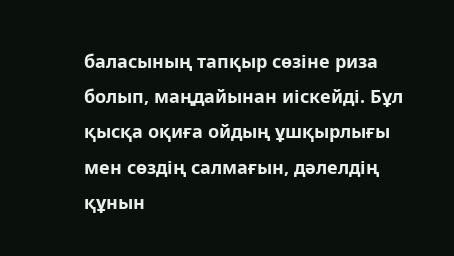баласының тапқыр сөзіне риза болып, маңдайынан иіскейді. Бұл қысқа оқиға ойдың ұшқырлығы мен сөздің салмағын, дәлелдің құнын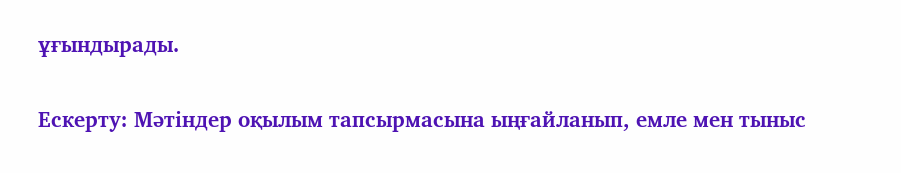ұғындырады.

Ескерту: Мәтіндер оқылым тапсырмасына ыңғайланып, емле мен тыныс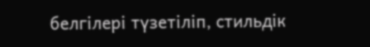белгілері түзетіліп, стильдік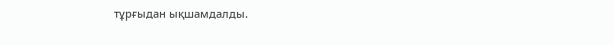тұрғыдан ықшамдалды.